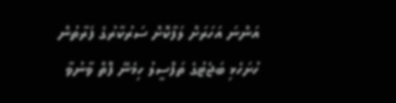އަންނަ އަހަރަށް ލަފާކޮށް ސަރުކާރުގެ ފަރާތުން ހުށަހެޅި ބަޖެޓުގެ ތަފްސީލު ހިމެނޭ ފޮތް ވާނުވާ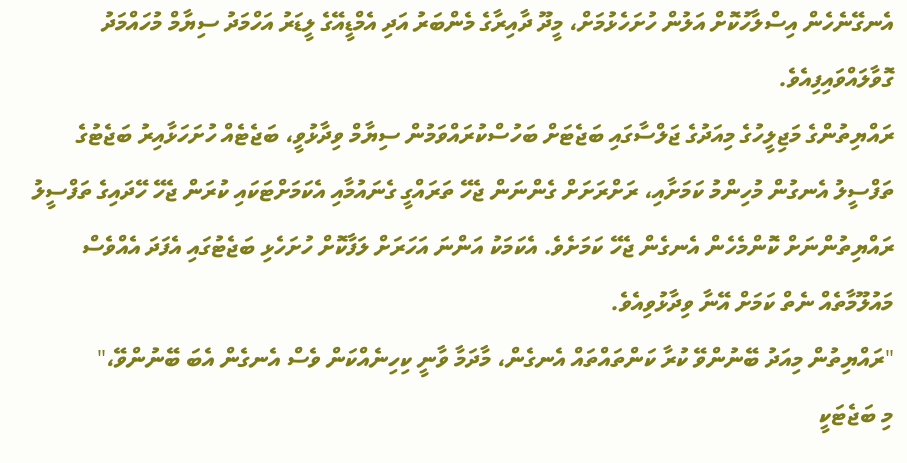އެނގޭނެހެން އިސްލާހުކޮށް އަލުން ހުށަހެޅުމަށް، މީދޫ ދާއިރާގެ މެންބަރު އަދި އެމްޑީއޭގެ ލީޑަރު އަހްމަދު ސިޔާމް މުހައްމަދު ގޮވާލައްވައިފިއެވެ.
ރައްޔިތުންގެ މަޖިލީހުގެ މިއަދުގެ ޖަލްސާގައި ބަޖެޓަށް ބަހުސްކުރައްވަމުން ސިޔާމް ވިދާޅުވީ، ބަޖެޓެއް ހުށަހަޅާއިރު ބަޖެޓުގެ ތަފްސީލު އެނގުން މުހިންމު ކަމަށާއި، ރަށްރަށަށް ގެންނަން ޖެހޭ ތަރައްގީ ގެނައުމާއި އެކަމަށްޓަކައި ކުރަން ޖެހޭ ހޭދައިގެ ތަފްސީލު ރައްޔިތުންނަށް ކޮންމެހެން އެނގެން ޖެހޭ ކަމަށެވެ. އެކަމަކު އަންނަ އަހަރަށް ލަފާކޮށް ހުށަހެޅި ބަޖެޓުގައި އެފަދަ އެއްވެސް މައުލޫމާތެއް ނެތް ކަމަށް އޭނާ ވިދާޅުވިއެވެ.
"ރައްޔިތުން މިއަދު ބޭނުންވޭ ކުރާ ކަންތައްތައް އެނގެން، މާދަމާ ވާނީ ކިހިނެއްކަން ވެސް އެނގެން އެބަ ބޭނުންވޭ،"
މި ބަޖެޓަކީ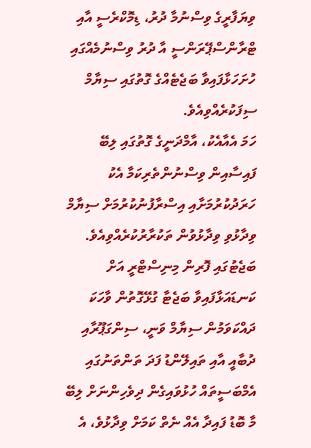ވިޔަފާރީގެ ވިސްނުމާ ދުރު، ޑިމޮކްރެސީ އާއި ޓްރާންސްޕޭރަންސީ އާ ދުރު ވިސްނުމެއްގައި ހުށަހަޅާފައިވާ ބަޖެޓެއްގެ ގޮތުގައި ސިޔާމް ސިފަކުރެއްވިއެވެ.
ހަމަ އެއާއެކު، އާމްދަނީގެ ގޮތުގައި ލިބޭ ފައިސާއިން ވިސްނުންތެރިކަމާ އެކު ހަރަދުކުރުމަށާއި އިސްރާފުނުކުރުމަށް ސިޔާމް ވިދާޅުވި ވިދާޅުވުން ތަކުރާރުކުރެއްވިއެވެ.
ބަޖެޓުގައި ފޮރިން މިނިސްޓްރީ އަށް ކަނޑައަޅާފައިވާ ބަޖެޓާ ގުޅޭގޮތުން ވާހަކަ ދައްކަވަމުން ސިޔާމް ވަނީ، ސިންގަޕޫރާއި ދުބާއީ އާއި ތައިލޭންޑު ފަދަ ތަންތަނުގައި އެމްބަސީތައް ހުޅުވައިގެން ދިވެހިންނަށް ލިބޭ މާ ބޮޑު ފައިދާ އެއް ނެތް ކަމަށް ވިދާޅުވެ، އެ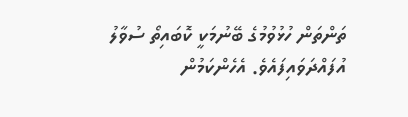ތަންތަން ހުޅުވުމުގެ ބޭނުމަކީ ކޮބައިތޯ ސުވާލު އުފައްދަވައިފައެވެ. އެހެންކަމުން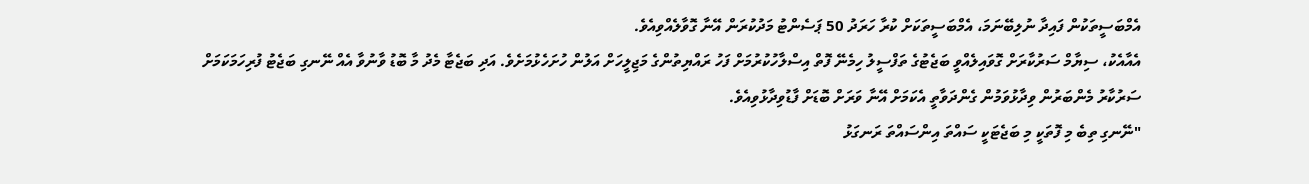އެމްބަސީތަކުން ފައިދާ ނުލިބޭނަމަ، އެމްބަސީތަކަށް ކުރާ ހަރަދު 50 ޕަސެންޓު މަދުކުރަން އޭނާ ގޮވާލެއްވިއެވެ.
އެއާއެކު، ސިޔާމް ސަރުކާރަށް ގޮވައިލެއްވީ ބަޖެޓުގެ ތަފްސީލު ހިމެނޭ ފޮތް އިސްލާހުކުރުމަށް ފަހު ރައްޔިތުންގެ މަޖިލީހަށް އަލުން ހުށަހެޅުމަށެވެ. އަދި ބަޖެޓާ މެދު މާ ބޮޑު ވާނުވާ އެއް ނޭނގި ބަޖެޓު ފުރިހަމަކަމަށް ސަރުކާރު މެންބަރުން ވިދާޅުވަމުން ގެންދަވާތީ އެކަމަށް އޭނާ ވަރަށް ބޮޑަށް ފާޑުވިދާޅުވިއެވެ.
"ނޭނގި ތިބެ މި ފޮތަކީ މި ބަޖެޓަކީ ސައްތަ އިންސައްތަ ރަނގަޅު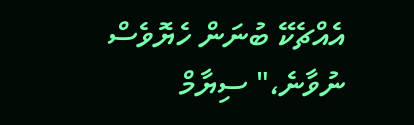އެއްޗެކޭ ބުނަން ހެޔޮވެސް ނުވާނެ،" ސިޔާމް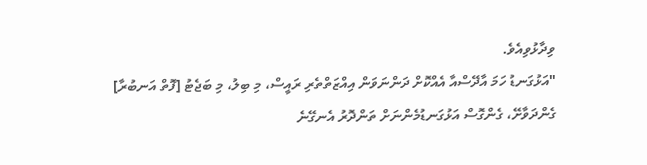ވިދާޅުވިއެވެ.
"އަޅުގަނޑު ހަމަ އާދޭސްއާ އެއްކޮށް ދަންނަވަން އިއްޒަތްތެރި ރައީސް، މި ބިލު، މި ބަޖެޓު [ފޮތް އަނބުރާ] ގެންދަވާށޭ، ގެންގޮސް އަޅުގަނޑުމެންނަށް ތަންދޮރު އެނގޭނެ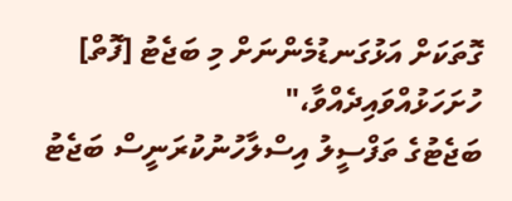ގޮތަކަށް އަޅުގަނޑުމެންނަށް މި ބަޖެޓު [ފޮތް] ހުށަހަޅުއްވައިދެއްވާ،"
ބަޖެޓުގެ ތަފްސީލު އިސްލާހުނުކުރަނީސް ބަޖެޓު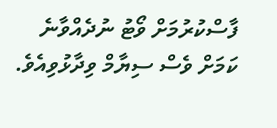ފާސްކުރުމަށް ވޯޓު ނުދެއްވާނެ ކަމަށް ވެސް ސިޔާމް ވިދާޅުވިއެވެ.